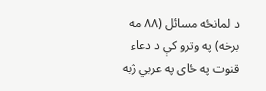د لمانځه مسائل (۸۸ مه برخه) په وترو کې د دعاء قنوت په ځاى په عربي ژبه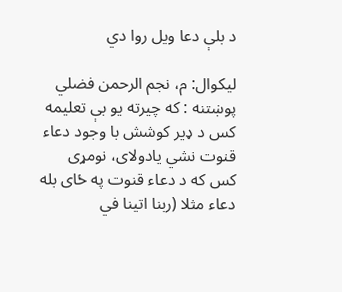د بلې دعا ويل روا دي

ليکوال: م، نجم الرحمن فضلي
پوښتنه : که چيرته يو بې تعليمه کس د ډير کوشش با وجود دعاء قنوت نشي يادولاى، نومړى کس که د دعاء قنوت په ځاى بله دعاء مثلا (ربنا اتينا في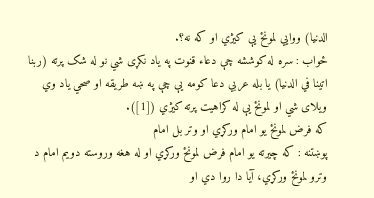الدنيا) ووايي لمونځ يې کيژي او که نه؟.
ځواب : سره له کوششه چې دعاء قنوت په ياد نکړى شي نو له شک پرته (ربنا اتينا في الدنيا) يا بله عربي دعا کومه يې چې په ښه طريقه او صحي ياد وي ويلاى شي او لمونځ يې له کراهيت پرته کيژي ([1]).
که فرض لمونځ يو امام ورکړي او وتر بل امام
پوښتنه : که چيرته يو امام فرض لمونځ ورکړي او له هغه وروسته دويم امام د وترو لمونځ ورکړي، آيا دا روا دي او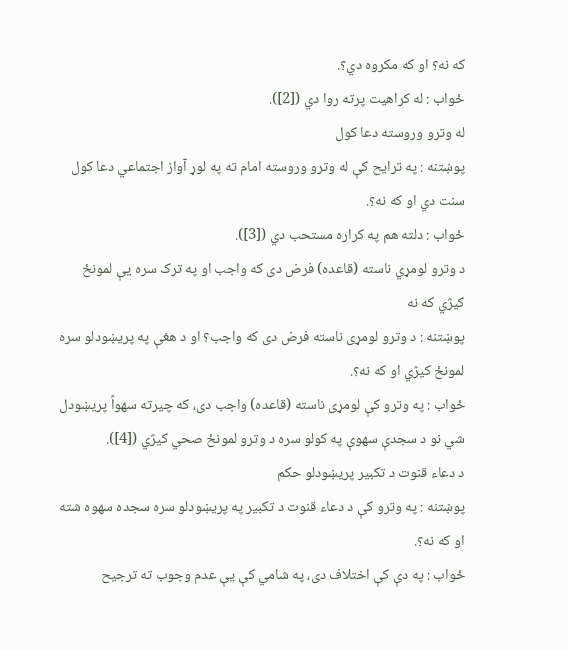که نه؟ او که مکروه دي؟.
ځواب : له کراهيت پرته روا دي ([2]).
له وترو وروسته دعا کول
پوښتنه : په ترايح کې له وترو وروسته امام ته په لوړ آواز اجتماعي دعا کول سنت دي او که نه؟.
ځواب : دلته هم په کراره مستحب دي ([3]).
د وترو لومړي ناسته (قاعده) فرض دى که واجب او په ترک سره يې لمونځ کيژي که نه
پوښتنه : د وترو لومړى ناسته فرض دى که واجب؟ او د هغې په پريښودلو سره لمونځ کيژي او که نه؟.
ځواب : په وترو کې لومړى ناسته (قاعده) واجب دى، که چيرته سهواً پريښودل شي نو د سجدې سهوې په کولو سره د وترو لمونځ صحي کيژي ([4]).
د دعاء قنوت د تکبير پريښودلو حکم
پوښتنه : په وترو کې د دعاء قنوت د تکبير په پريښودلو سره سجده سهوه شته او که نه؟.
ځواب : په دې کې اختلاف دى، په شامي کې يې عدم وجوب ته ترجيح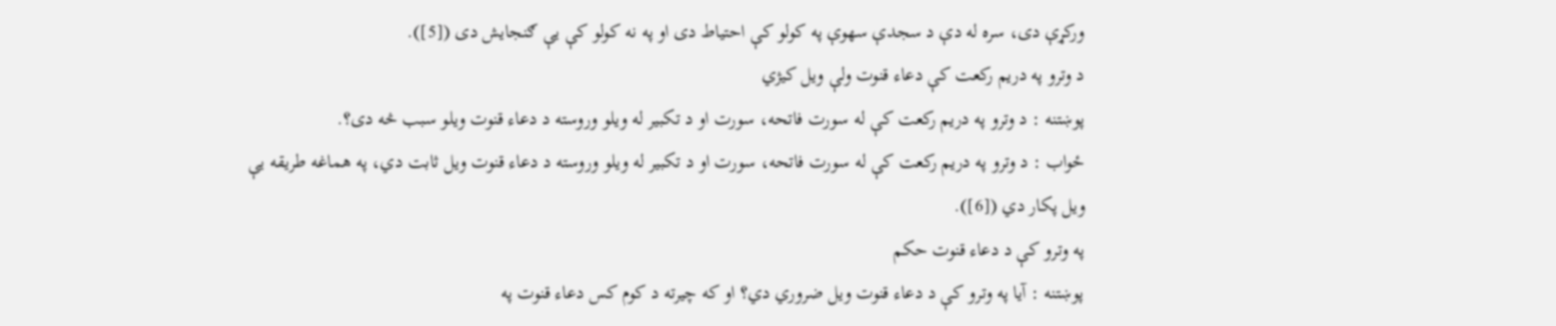ورکړې دى، سره له دې د سجدې سهوې په کولو کې احتياط دى او په نه کولو کې يې ګنجايش دى ([5]).
د وترو په دريم رکعت کې دعاء قنوت ولې ويل کيژي
پوښتنه : د وترو په دريم رکعت کې له سورت فاتحه، سورت او د تکبير له ويلو وروسته د دعاء قنوت ويلو سبب څه دى؟.
ځواب : د وترو په دريم رکعت کې له سورت فاتحه، سورت او د تکبير له ويلو وروسته د دعاء قنوت ويل ثابت دي، په هماغه طريقه يې ويل پکار دي ([6]).
په وترو کې د دعاء قنوت حکم
پوښتنه : آيا په وترو کې د دعاء قنوت ويل ضروري دي؟ او که چيرته د کوم کس دعاء قنوت په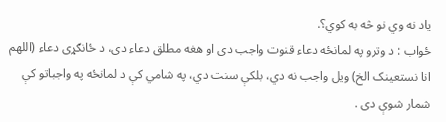ياد نه وي نو څه به کوي؟.
ځواب : د وترو په لمانځه دعاء قنوت واجب دى او هغه مطلق دعاء دى، د ځانګړى دعاء (اللهم انا نستعينک الخ) ويل واجب نه دي، بلکې سنت دي، په شامي کې د لمانځه په واجباتو کې شمار شوې دى .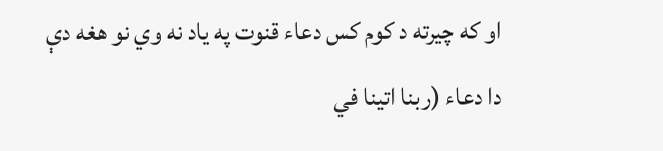او که چيرته د کوم کس دعاء قنوت په ياد نه وي نو هغه دې دا دعاء (ربنا اتينا في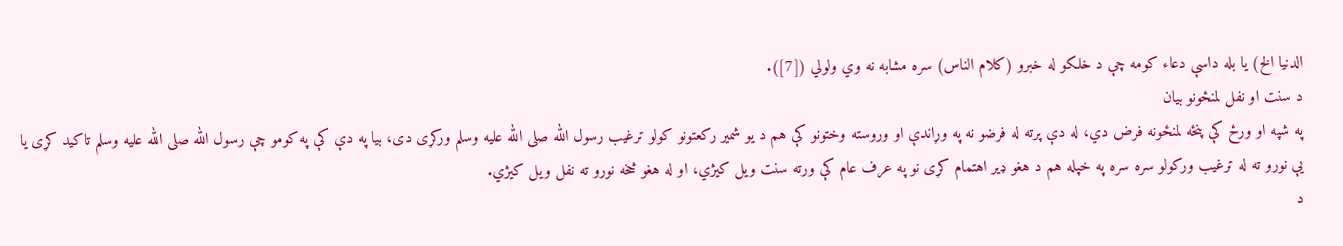الدنيا الخ) يا بله داسې دعاء کومه چې د خلکو له خبرو (کلام الناس) سره مشابه نه وي ولولي ([7]).
د سنت او نفل لمنځونو بيان
په شپه او ورځ کې پنځه لمنځونه فرض دي، له دې پرته له فرضو نه په وړاندې او وروسته وختونو کې هم د يو شمير رکعتونو کولو ترغيب رسول الله صلی الله علیه وسلم ورکړى دى، بيا په دې کې په کومو چې رسول الله صلی الله علیه وسلم تاکيد کړى يا يې نورو ته له ترغيب ورکولو سره سره په خپله هم د هغو ډير اهتمام کړى نو په عرف عام کې ورته سنت ويل کيژي، او له هغو څخه نورو ته نفل ويل کيژي.
د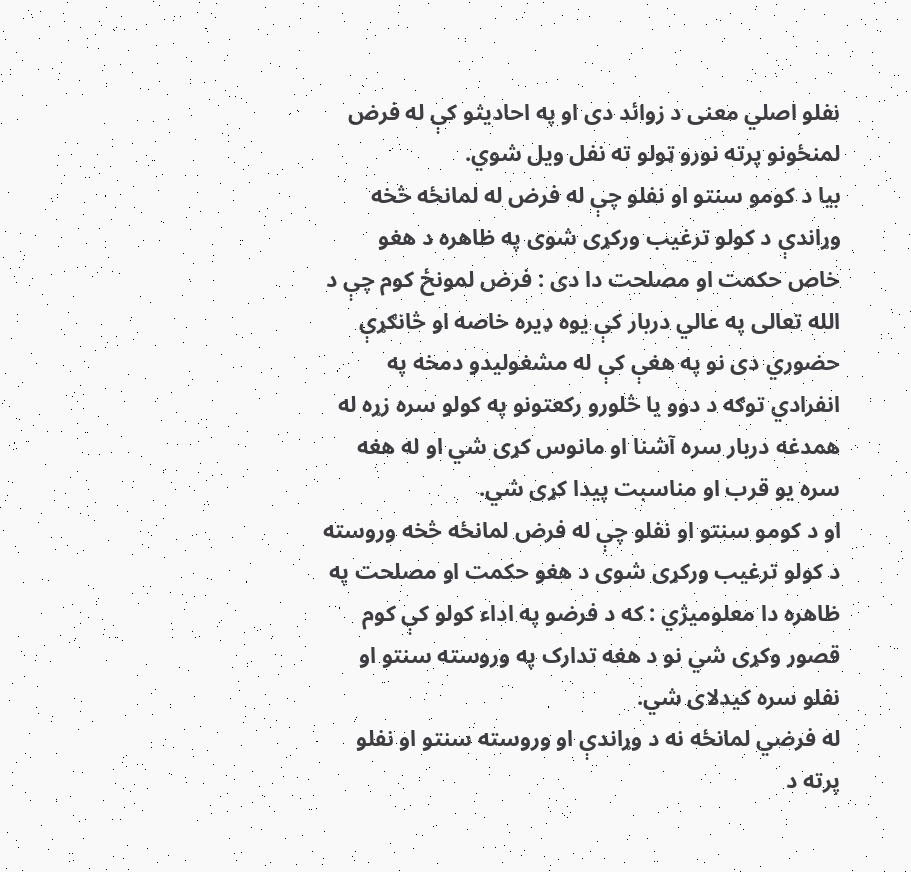نفلو اصلي معنى د زوائد دى او په احاديثو کې له فرض لمنځونو پرته نورو ټولو ته نفل ويل شوي.
بيا د کومو سنتو او نفلو چې له فرض له لمانځه څخه وړاندې د کولو ترغيب ورکړى شوى په ظاهره د هغو خاص حکمت او مصلحت دا دى : فرض لمونځ کوم چې د الله تعالى په عالي دربار کې يوه ډيره خاصه او څانګړې حضوري دى نو په هغې کې له مشغوليدو دمخه په انفرادي توګه د دوو يا څلورو رکعتونو په کولو سره زړه له همدغه دربار سره آشنا او مانوس کړى شي او له هغه سره يو قرب او مناسبت پيدا کړى شي.
او د کومو سنتو او نفلو چې له فرض لمانځه څخه وروسته د کولو ترغيب ورکړى شوى د هغو حکمت او مصلحت په ظاهره دا معلوميژي : که د فرضو په اداء کولو کې کوم قصور وکړى شي نو د هغه تدارک په وروسته سنتو او نفلو سره کيدلاى شي.
له فرضي لمانځه نه د وړاندې او وروسته سنتو او نفلو پرته د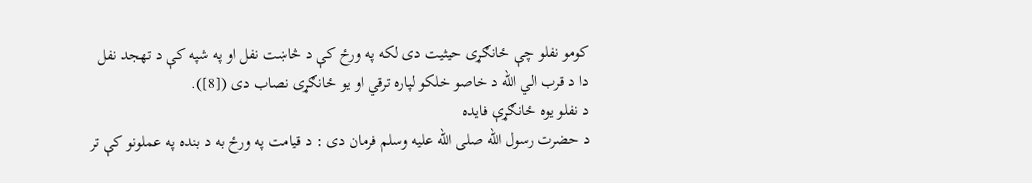کومو نفلو چې ځانګړى حيثيت دى لکه په ورځ کې د څاښت نفل او په شپه کې د تهجد نفل دا د قرب الي الله د خاصو خلکو لپاره ترقي او يو ځانګړى نصاب دى ([8]).
د نفلو يوه ځانګړې فايده
د حضرت رسول الله صلی الله علیه وسلم فرمان دى : د قيامت په ورځ به د بنده په عملونو کې تر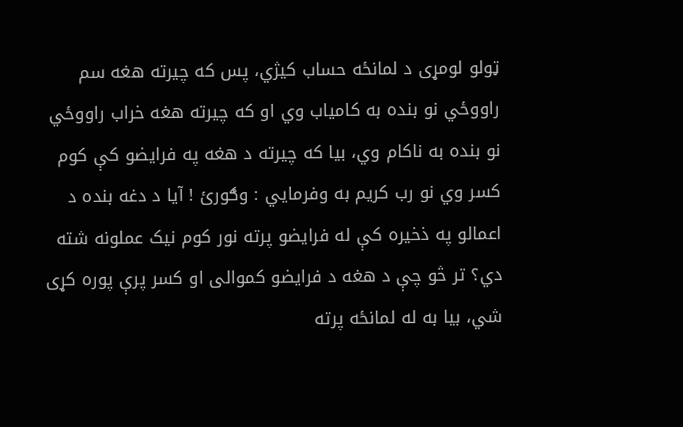ټولو لومړى د لمانځه حساب کيژي، پس که چيرته هغه سم راووځي نو بنده به کامياب وي او که چيرته هغه خراب راووځي نو بنده به ناکام وي، بيا که چيرته د هغه په فرايضو کې کوم کسر وي نو رب کريم به وفرمايي : وګورئ ! آيا د دغه بنده د اعمالو په ذخيره کې له فرايضو پرته نور کوم نيک عملونه شته دي؟ تر څو چې د هغه د فرايضو کموالى او کسر پرې پوره کړى شي، بيا به له لمانځه پرته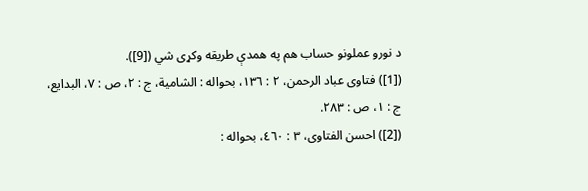د نورو عملونو حساب هم په همدې طريقه وکړى شي ([9]).
([1]) فتاوى عباد الرحمن، ٢ : ١٣٦، بحواله : الشامية، ج : ٢، ص : ٧، البدايع، ج : ١، ص : ٢٨٣.
([2]) احسن الفتاوى، ٣ : ٤٦٠، بحواله :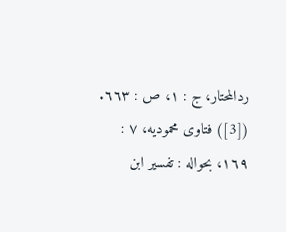ردالمحتار، ج : ١، ص : ٦٦٣.
([3]) فتاوى محموديه، ٧ : ١٦٩، بحواله : تفسير ابن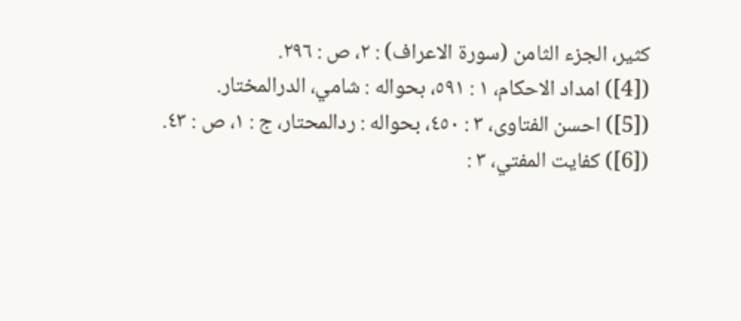کثير، الجزء الثامن (سورة الاعراف) : ٢، ص : ٢٩٦.
([4]) امداد الاحکام، ١ : ٥٩١، بحواله : شامي، الدرالمختار.
([5]) احسن الفتاوى، ٣ : ٤٥٠، بحواله : ردالمحتار، ج : ١، ص : ٤٣.
([6]) کفايت المفتي، ٣ :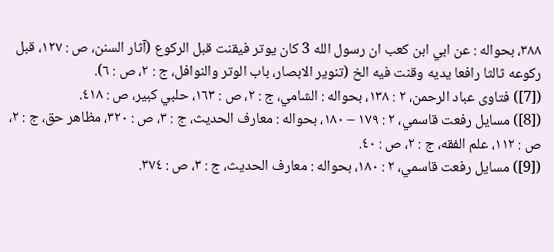٣٨٨، بحواله : عن ابي ابن کعب ان رسول الله 3 کان يوتر فيقنت قبل الرکوع (آثار السنن، ص : ١٢٧، قبل رکوعه ثالثا رافعا يديه وقنت فيه الخ (تنوير الابصار، باب الوتر والنوافل، ج : ٢، ص : ٦).
([7]) فتاوى عباد الرحمن، ٢ : ١٣٨، بحواله : الشامي، ج : ٢، ص : ١٦٣، حلبي کبير، ص : ٤١٨.
([8]) مسايل رفعت قاسمي، ٢ : ١٧٩ – ١٨٠، بحواله : معارف الحديث، ج : ٣، ص : ٣٢٠، مظاهر حق، ج : ٢، ص : ١١٢، علم الفقه، ج : ٢، ص : ٤٠.
([9]) مسايل رفعت قاسمي، ٢ : ١٨٠، بحواله : معارف الحديث، ج : ٣، ص : ٣٧٤.